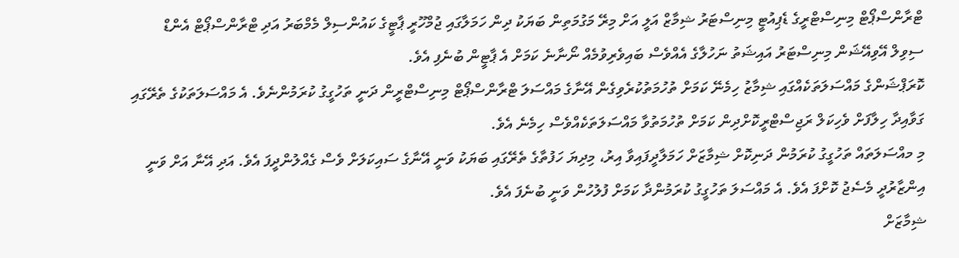ޓްރާންސްޕޯޓް މިނިސްޓްރީގެ ޑެޕިއުޓީ މިނިސްޓަރު ޝިމާޒް އަލީ އަށް މިރޭ މަގުމަތިން ބަޔަކު ދިން ހަމަލާގައި ޖުމްހޫރީ ޕާޓީގެ ކައުންސިލް މެމްބަރު އަދި ޓްރާންސްޕޯޓް އެންޑް ސިވިލް އޭވިއޭޝަން މިނިސްޓަރު އައިޝަތު ނަހުލާގެ އެއްވެސް ބައިވެރިވުމެއް ނޯނާނެ ކަމަށް އެ ޕާޓީން ބުނެފި އެވެ.
ކޮރަޕްޝަންގެ މައްސަލަތަކެއްގައި ޝިމާޒު ހިމެނޭ ކަމަށް ތުހުމަތުކުރެވިގެން އޭނާގެ މައްސަލަ ޓްރާންސްޕޯޓް މިނިސްޓްރީން ދަނީ ތަހުގީގު ކުރަމުންނެވެ. އެ މައްސަލަތަކުގެ ތެރޭގައި ގަވާއިދާ ހިލާފަށް ވެހިކަލް ރަޖިސްޓްރީކޮށްދިން ކަމަށް ތުހުމަތުވާ މައްސަލަތަކެއްވެސް ހިމެނެ އެވެ.
މި މއްސަލަތައް ތަހުގީގު ކުރަމުން ދަނިކޮށް ޝިމާޒަށް ހަމަލާދީފައިވާ އިރު، މިދިޔަ ހަފުތާގެ ތެރޭގައި ބަޔަކު ވަނީ އޭނާގެ ސައިކަލަށް ވެސް ގެއްލުންދީފަ އެވެ. އަދި އޭނާ އަށް ވަނީ އިންޒާރުދީ މެސެޖު ކޮށްފަ އެވެ. އެ މައްސަލަ ތަހުގީގު ކުރަމުންދާ ކަމަށް ފުލުހުން ވަނީ ބުނެފަ އެވެ.
ޝިމާޒަށް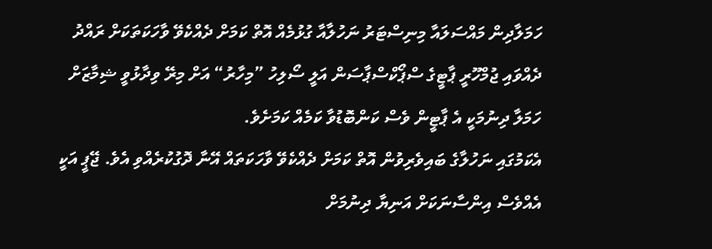ހަމަލާދިން މައްސަލައާ މިނިސްޓަރު ނަހުލާއާ ގުޅުމެއް އޮތް ކަމަށް ދެއްކެވޭ ވާހަކަތަކަށް ރައްދު ދެއްވައި ޖުމްހޫރީ ޕާޓީގެ ސްޕޯކްސްޕާސަން އަލީ ސޯލިހު ”މިހާރު“ އަށް މިރޭ ވިދާޅުވީ ޝިމާޒަށް ހަމަލާ ދިނުމަކީ އެ ޕާޓީން ވެސް ކަންބޮޑުވާ ކަމެއް ކަމަށެވެ.
އެކަމުގައި ނަހުލާގެ ބައިވެރިވުން އޮތް ކަމަށް ދެއްކެވޭ ވާހަކަތައް އޭނާ ދޮގުކުރެއްވި އެވެ. ޖޭޕީ އަކީ އެއްވެސް އިންސާނަކަށް އަނިޔާ ދިނުމަށް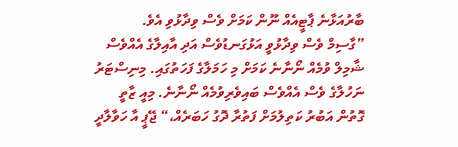ބާރުއަޅާނެ ޕާޓީއެއް ނޫން ކަމަށް ވެސް ވިދާޅުވި އެވެ.
”ގާސިމް ވެސް ވިދާޅުވީ އަޅުގަނޑުވެސް އަދި އާއިލާގެ އެއްވެސް ޝާމިލް ވުމެއް ނޯނާނެ ކަމަށް މި ހަމަލާގެ ފަހަތުގައި. މިނިސްޓަރު ނަހުލާގެ ވެސް އެއްވެސް ބައިވެރިވުމެއް ނޯނާނެ. މިއީ ޒާތީ ގޮތުން އަބުރު ކަތިލުމަށް ފަތުރާ ދޮގު ހަބަރެއް،“ ޖޭޕީ އާ ހަވާލާދީ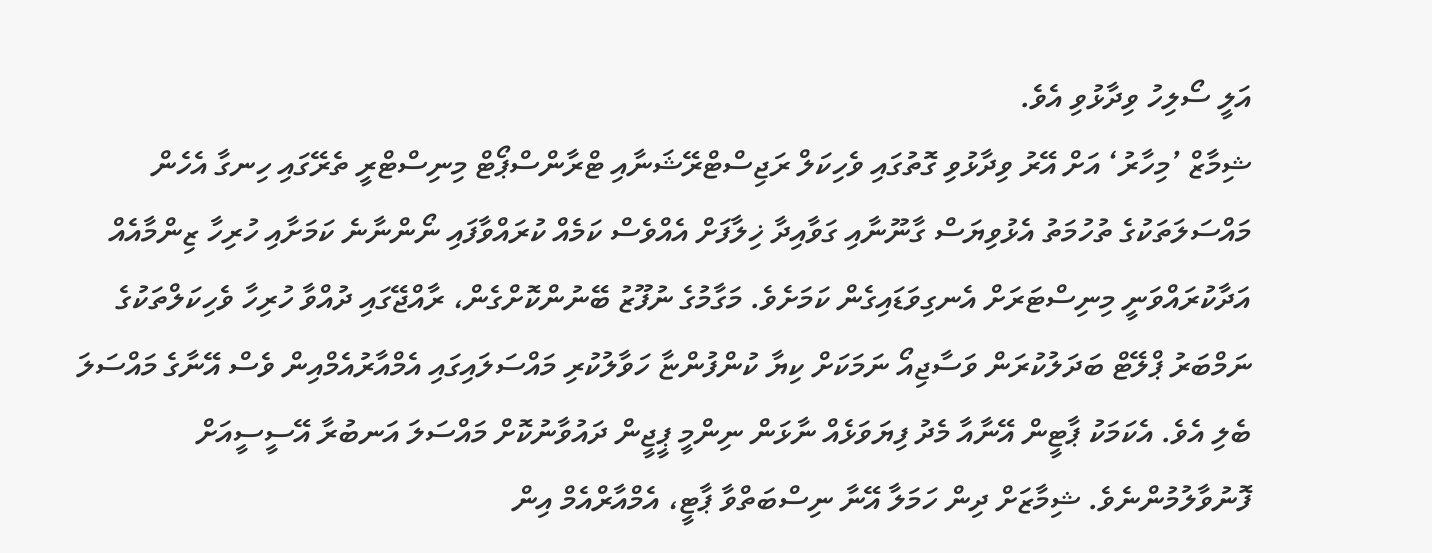އަލީ ސޯލިހު ވިދާޅުވި އެވެ.
ޝިމާޒް ’މިހާރު‘ އަށް އޭރު ވިދާޅުވި ގޮތުގައި ވެހިކަލް ރަޖިސްޓްރޭޝަނާއި ޓްރާންސްޕޯޓް މިނިސްޓްރީ ތެރޭގައި ހިނގާ އެހެން މައްސަލަތަކުގެ ތުހުމަތު އެޅުވިޔަސް ގާނޫނާއި ގަވާއިދާ ޚިލާފަށް އެއްވެސް ކަމެއް ކުރައްވާފައި ނޯންނާނެ ކަމަށާއި ހުރިހާ ޒިންމާއެއް އަދާކުރައްވަނީ މިނިސްޓަރަށް އެނގިވަޑައިގެން ކަމަށެވެ. މަގާމުގެ ނުފޫޒު ބޭނުންކޮށްގެން، ރާއްޖޭގައި ދުއްވާ ހުރިހާ ވެހިކަލްތަކުގެ ނަމްބަރު ޕްލޭޓް ބަދަލުކުރަން ވަސާޖިއޯ ނަމަކަށް ކިޔާ ކުންފުންޏާ ހަވާލުކުރި މައްސަލައިގައި އެމްއާރުއެމްއިން ވެސް އޭނާގެ މައްސަލަ ބެލި އެވެ. އެކަމަކު ޕާޓީން އޭނާއާ މެދު ފިޔަވަޅެއް ނާޅަން ނިންމީ ޕީޖީން ދައުވާނުކޮށް މައްސަލަ އަނބުރާ އޭސީސީއަށް ފޮނުވާލުމުންނެވެ. ޝިމާޒަށް ދިން ހަމަލާ އޭނާ ނިސްބަތްވާ ޕާޓީ، އެމްއާރްއެމް އިން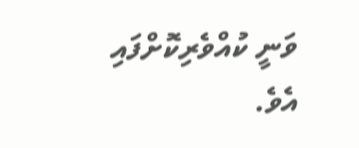ވަނީ ކުއްވެރިކޮށްފައި އެވެ.